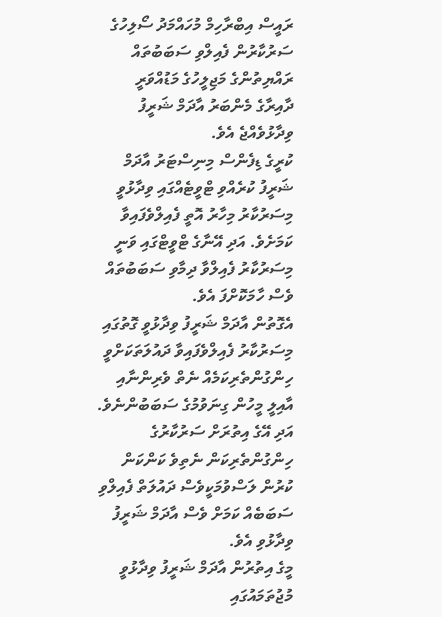ރައީސް އިބްރާހިމް މުހައްމަދު ސޯލިހުގެ ސަރުކާރުން ފެއިލްވި ސަބަބުތައް ރައްޔިތުންގެ މަޖިލީހުގެ މަޑުއްވަރީ ދާއިރާގެ މެންބަރު އާދަމް ޝަރީފު ވިދާޅުވެއްޖެ އެވެ.
ކުރީގެ ޑިފެންސް މިނިސްޓަރު އާދަމް ޝަރީފު ކުރެއްވި ޓްވީޓެއްގައި ވިދާޅުވީ މިސަރުކާރު މިހާރު އޮތީ ފެއިލްވެފައިވާ ކަމަށެވެ. އަދި އޭނާގެ ޓްވީޓްގައި ވަނީ މިސަރުކާރު ފެއިލްވާ ދިމާވި ސަބަބުތައް ވެސް ހާމަކޮށްފަ އެވެ.
އެގޮތުން އާދަމް ޝަރީފު ވިދާޅުވީ ގޮތުގައި މިސަރުކާރު ފެއިލްވެފައިވާ ދައުލަތަކަށްވީ ހިންގުންތެރިކަމެއް ނެތް ވެރިންނާއި އާއިލީ މީހުން ގިނަވުމުގެ ސަބަބުންނެވެ. އަދި އޭގެ އިތުރަށް ސަރުކާރުގެ ހިންގުންތެރިކަން ނެތިވެ ކަންކަން ކުރުން ލަސްވުމަކީވެސް ދައުލަތް ފެއިލްވި ސަބަބެއް ކަމަށް ވެސް އާދަމް ޝަރީފު ވިދާޅުވި އެވެ.
މީގެ އިތުރުން އާދަމް ޝަރީފު ވިދާޅުވީ މުޖުތަމައުގައި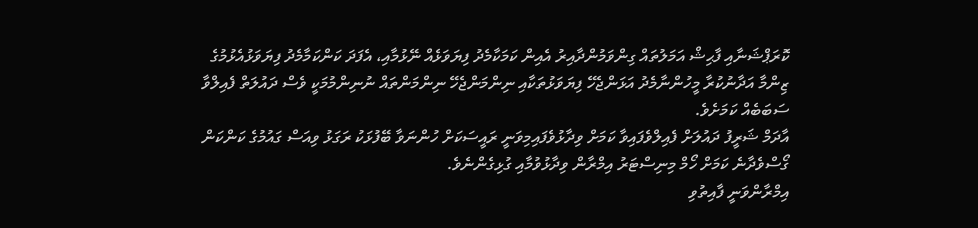ކޮރަޕްޝަނާއި ފާޙިޝް އަމަލުތައް ގިންވަމުންދާއިރު އެއިން ކަމަކާމެދު ފިޔަވަޅެއް ނޭޅުމާއި، އެފަދަ ކަންކަމާމެދު ފިޔަވަޅުއެޅުމުގެ ޒިންމާ އަދާނުކުރާ މީހުންނާމެދު އަޅަންޖެހޭ ފިޔަވަޅުތަކާއި ނިންމަންޖެހޭ ނިންމަންތައް ނުނިންމުމަކީ ވެސް ދައުލަތް ފެއިލްވާ ސަބަބެއް ކަމަށެވެ.
އާދަމް ޝަރީފު ދައުލަށް ފެއިލްވެފައިވާ ކަމަށް ވިދާޅުވެފައިމިވަނީ ރައީސަކަށް ހުންނަވާ ބޭފުޅަކު ރަގަޅު ވިއަސް ގައުމުގެ ކަންކަން ގޯސްވެދާނެ ކަމަށް ހޯމް މިނިސްޓަރު އިމްރާން ވިދާޅުވުމާއި ގުޅިގެންނެވެ.
އިމްރާންވަނީ ފާއިތުވި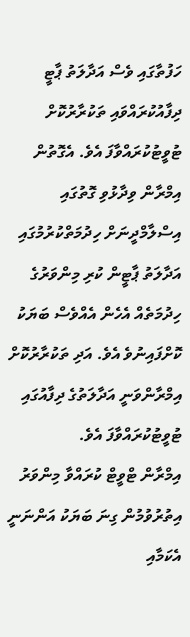ހަފުތާގައި ވެސް އަދާލަތު ޕާޓީ ދިފާއުކުރައްވައި ތަކުރާރުކޮށް ޓުވީޓުކުރައްވާފަ އެވެ. އެގޮތުން އިމްރާން ވިދާޅުވި ގޮތުގައި އިސްލާމްދީނަށް ހިދުމަތްކުރުމުގައި އަދާލަތު ޕާޓީން ކުރި މިންވަރުގެ ހިދުމަތެއް އެހެން އެއްވެސް ބަޔަކު ކޮށްފައިނުވެ އެވެ. އަދި ތަކުރާރުކޮށް އިމްރާންވަނީ އަދާލަތުގެ ދިފާއުގައި ޓުވީޓުކުރައްވާފަ އެވެ.
އިމްރާން ޓްވީޓް ކުރައްވާ މިންވަރު އިތުރުވުމުން ގިނަ ބަޔަކު އަންނަނީ އެކަމާއި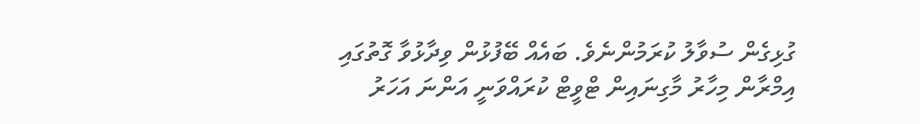ގުޅިގެން ސުވާލު ކުރަމުންނެވެ. ބައެއް ބޭފުޅުން ވިދާޅުވާ ގޮތުގައި އިމްރާން މިހާރު މާގިނައިން ޓްވީޓް ކުރައްވަނީ އަންނަ އަހަރު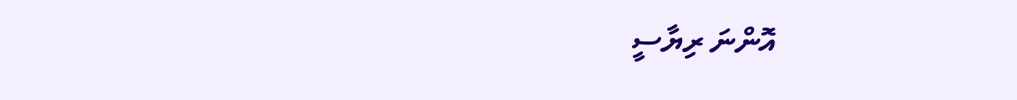އޮންނަ ރިޔާސީ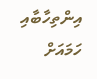އިންތިހާބާއި ހަމައަށް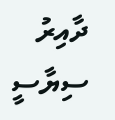ދާއިރު ސިޔާސީ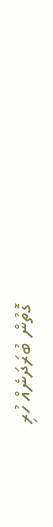ގޮތުން ބުރަދަނެއް ހުރި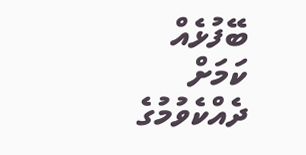ބޭފުޅެއް ކަމަށް ދެއްކެވުމުގެ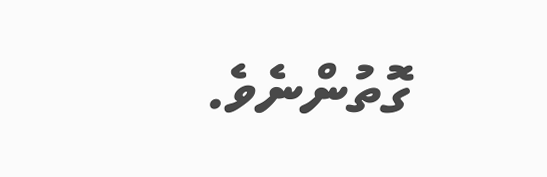ގޮތުންނެވެ.